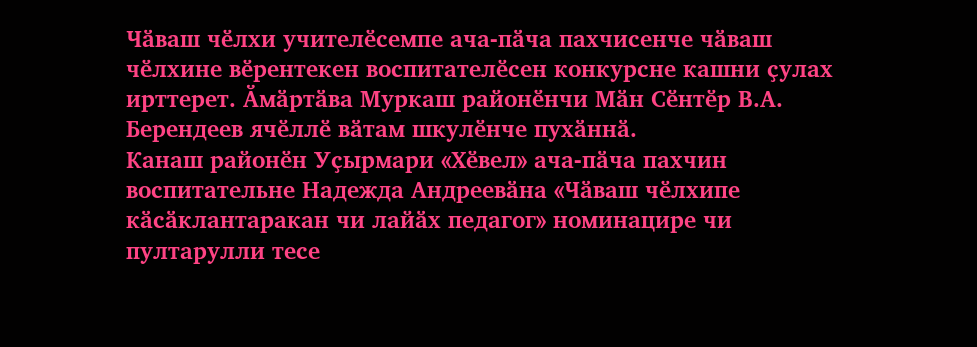Чӑваш чӗлхи учителӗсемпе ача-пӑча пахчисенче чӑваш чӗлхине вӗрентекен воспитателӗсен конкурсне кашни ҫулах ирттерет. Ӑмӑртӑва Муркаш районӗнчи Мӑн Сӗнтӗр В.А. Берендеев ячӗллӗ вӑтам шкулӗнче пухӑннӑ.
Канаш районӗн Уҫырмари «Хӗвел» ача-пӑча пахчин воспитательне Надежда Андреевӑна «Чӑваш чӗлхипе кӑсӑклантаракан чи лайӑх педагог» номинацире чи пултарулли тесе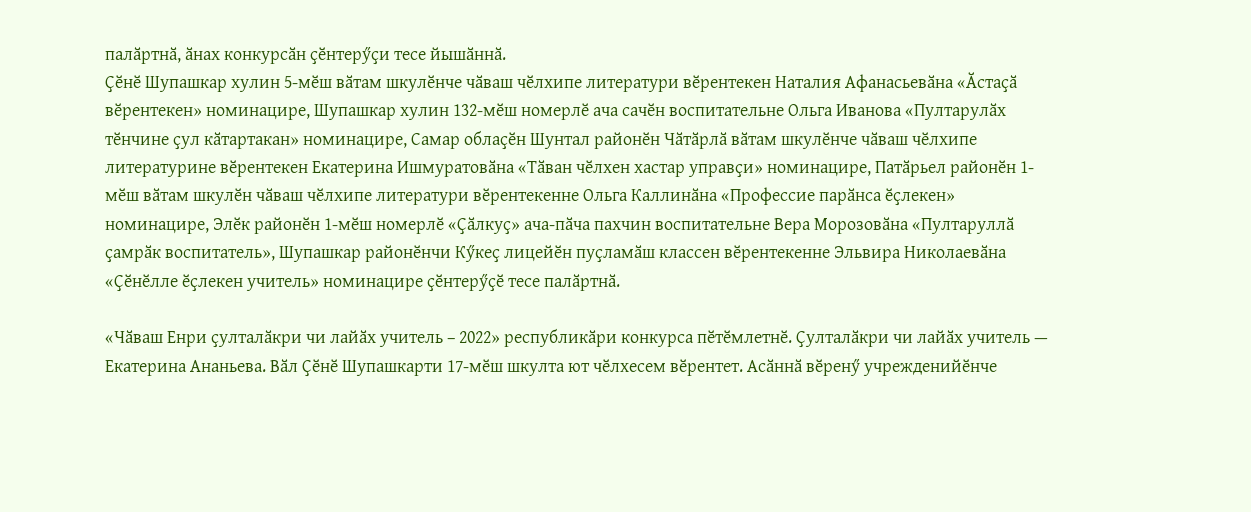палӑртнӑ, ӑнах конкурсӑн ҫӗнтерӳҫи тесе йышӑннӑ.
Ҫӗнӗ Шупашкар хулин 5-мӗш вӑтам шкулӗнче чӑваш чӗлхипе литератури вӗрентекен Наталия Афанасьевӑна «Ӑстаҫӑ вӗрентекен» номинацире, Шупашкар хулин 132-мӗш номерлӗ ача сачӗн воспитательне Ольга Иванова «Пултарулӑх тӗнчине ҫул кӑтартакан» номинацире, Самар облаҫӗн Шунтал районӗн Чӑтӑрлӑ вӑтам шкулӗнче чӑваш чӗлхипе литературине вӗрентекен Екатерина Ишмуратовӑна «Тӑван чӗлхен хастар управҫи» номинацире, Патӑрьел районӗн 1-мӗш вӑтам шкулӗн чӑваш чӗлхипе литератури вӗрентекенне Ольга Каллинӑна «Профессие парӑнса ӗҫлекен» номинацире, Элӗк районӗн 1-мӗш номерлӗ «Ҫӑлкуҫ» ача-пӑча пахчин воспитательне Вера Морозовӑна «Пултаруллӑ ҫамрӑк воспитатель», Шупашкар районӗнчи Кӳкеҫ лицейӗн пуҫламӑш классен вӗрентекенне Эльвира Николаевӑна «Ҫӗнӗлле ӗҫлекен учитель» номинацире ҫӗнтерӳҫӗ тесе палӑртнӑ.

«Чӑваш Енри ҫулталӑкри чи лайӑх учитель – 2022» республикӑри конкурса пӗтӗмлетнӗ. Ҫулталӑкри чи лайӑх учитель — Екатерина Ананьева. Вӑл Ҫӗнӗ Шупашкарти 17-мӗш шкулта ют чӗлхесем вӗрентет. Асӑннӑ вӗренӳ учрежденийӗнче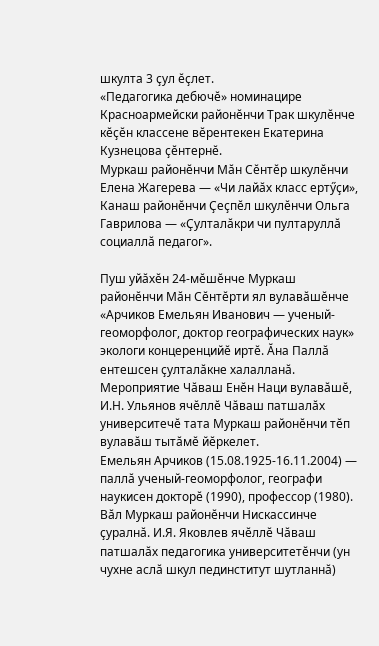шкулта 3 ҫул ӗҫлет.
«Педагогика дебючӗ» номинацире Красноармейски районӗнчи Трак шкулӗнче кӗҫӗн классене вӗрентекен Екатерина Кузнецова ҫӗнтернӗ.
Муркаш районӗнчи Мӑн Сӗнтӗр шкулӗнчи Елена Жагерева — «Чи лайӑх класс ертӳҫи», Канаш районӗнчи Ҫеҫпӗл шкулӗнчи Ольга Гаврилова — «Ҫулталӑкри чи пултаруллӑ социаллӑ педагог».

Пуш уйӑхӗн 24-мӗшӗнче Муркаш районӗнчи Мӑн Сӗнтӗрти ял вулавӑшӗнче «Арчиков Емельян Иванович — ученый-геоморфолог, доктор географических наук» экологи концеренцийӗ иртӗ. Ӑна Паллӑ ентешсен ҫулталӑкне халалланӑ. Мероприятие Чӑваш Енӗн Наци вулавӑшӗ, И.Н. Ульянов ячӗллӗ Чӑваш патшалӑх университечӗ тата Муркаш районӗнчи тӗп вулавӑш тытӑмӗ йӗркелет.
Емельян Арчиков (15.08.1925-16.11.2004) — паллӑ ученый-геоморфолог, географи наукисен докторӗ (1990), профессор (1980). Вӑл Муркаш районӗнчи Нискассинче ҫуралнӑ. И.Я. Яковлев ячӗллӗ Чӑваш патшалӑх педагогика университетӗнчи (ун чухне аслӑ шкул пединститут шутланнӑ)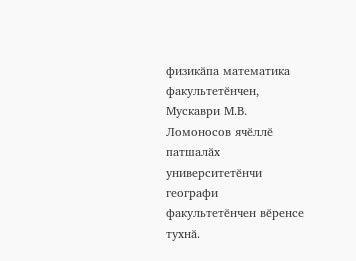физикӑпа математика факультетӗнчен, Мускаври М.В. Ломоносов ячӗллӗ патшалӑх университетӗнчи географи факультетӗнчен вӗренсе тухнӑ.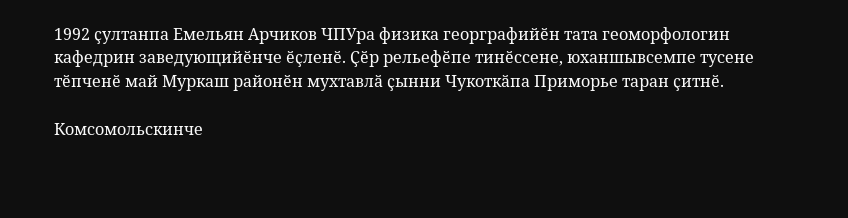1992 ҫултанпа Емельян Арчиков ЧПУра физика георграфийӗн тата геоморфологин кафедрин заведующийӗнче ӗҫленӗ. Ҫӗр рельефӗпе тинӗссене, юханшывсемпе тусене тӗпченӗ май Муркаш районӗн мухтавлӑ ҫынни Чукоткӑпа Приморье таран ҫитнӗ.

Комсомольскинче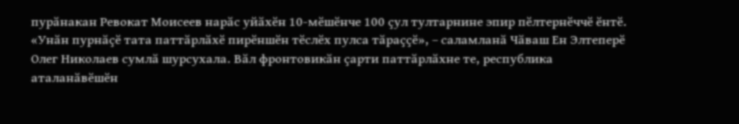пурӑнакан Ревокат Моисеев нарӑс уйӑхӗн 10-мӗшӗнче 100 ҫул тултарнине эпир пӗлтернӗччӗ ӗнтӗ.
«Унӑн пурнӑҫӗ тата паттӑрлӑхӗ пирӗншӗн тӗслӗх пулса тӑраҫҫӗ», – саламланӑ Чӑваш Ен Элтеперӗ Олег Николаев сумлӑ шурсухала. Вӑл фронтовикӑн ҫарти паттӑрлӑхне те, республика аталанӑвӗшӗн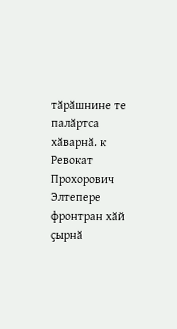тӑрӑшнине те палӑртса хӑварнӑ. к
Ревокат Прохорович Элтепере фронтран хӑй ҫырнӑ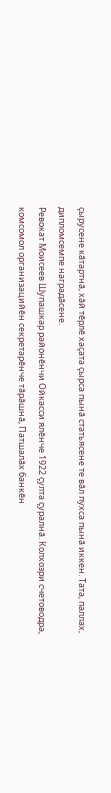ҫырусене кӑтартнӑ, хӑй тӗрлӗ хаҫата ҫырса пынӑ статьясене те вӑл пухса пынӑ иккен. Тата, паллах, дипломсемпе наградӑсене.
Ревокат Моисеев Шупашкар районӗнчи Ойкасси ялӗнче 1922 ҫулта ҫуралнӑ. Колхозри счетоводра, комсомол организацийӗн секретарӗнче тӑрӑшнӑ, Патшалӑх банкӗн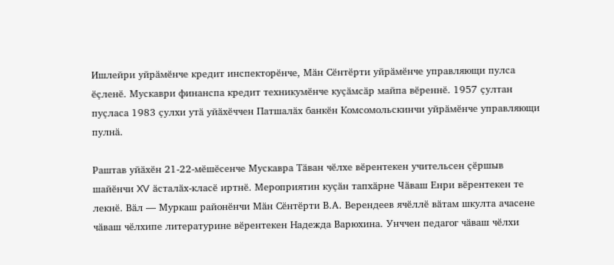Ишлейри уйрӑмӗнче кредит инспекторӗнче, Мӑн Сӗнтӗрти уйрӑмӗнче управляющи пулса ӗҫленӗ. Мускаври финанспа кредит техникумӗнче куҫӑмсӑр майпа вӗреннӗ. 1957 ҫултан пуҫласа 1983 ҫулхи утӑ уйӑхӗччен Патшалӑх банкӗн Комсомольскинчи уйрӑмӗнче управляющи пулнӑ.

Раштав уйӑхӗн 21-22-мӗшӗсенче Мускавра Тӑван чӗлхе вӗрентекен учительсен ҫӗршыв шайӗнчи XV ӑсталӑх-класӗ иртнӗ. Мероприятин куҫӑн тапхӑрне Чӑваш Енри вӗрентекен те лекнӗ. Вӑл — Муркаш районӗнчи Мӑн Сӗнтӗрти В.А. Верендеев ячӗллӗ вӑтам шкулта ачасене чӑваш чӗлхипе литературине вӗрентекен Надежда Варюхина. Унччен педагог чӑваш чӗлхи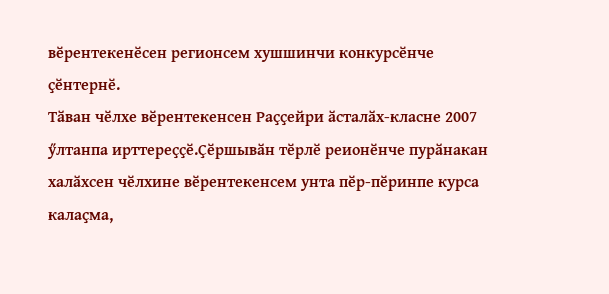вӗрентекенӗсен регионсем хушшинчи конкурсӗнче ҫӗнтернӗ.
Тӑван чӗлхе вӗрентекенсен Раҫҫейри ӑсталӑх-класне 2007 ӳлтанпа ирттереҫҫӗ.Ҫӗршывӑн тӗрлӗ реионӗнче пурӑнакан халӑхсен чӗлхине вӗрентекенсем унта пӗр-пӗринпе курса калаҫма,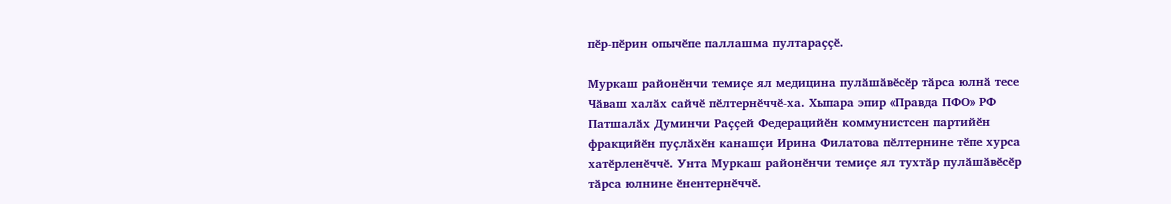пӗр-пӗрин опычӗпе паллашма пултараҫҫӗ.

Муркаш районӗнчи темиҫе ял медицина пулӑшӑвӗсӗр тӑрса юлнӑ тесе Чӑваш халӑх сайчӗ пӗлтернӗччӗ-ха. Хыпара эпир «Правда ПФО» РФ Патшалӑх Думинчи Раҫҫей Федерацийӗн коммунистсен партийӗн фракцийӗн пуҫлӑхӗн канашҫи Ирина Филатова пӗлтернине тӗпе хурса хатӗрленӗччӗ. Унта Муркаш районӗнчи темиҫе ял тухтӑр пулӑшӑвӗсӗр тӑрса юлнине ӗнентернӗччӗ.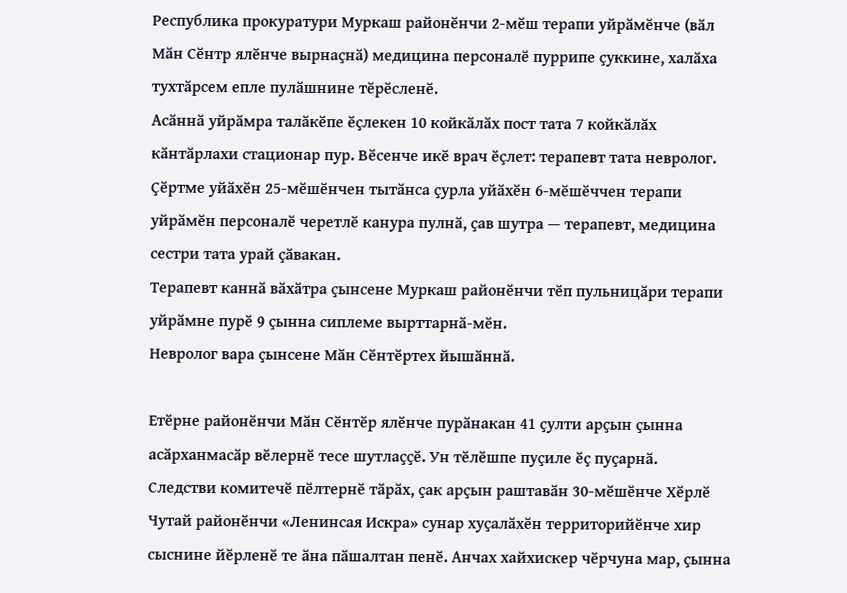Республика прокуратури Муркаш районӗнчи 2-мӗш терапи уйрӑмӗнче (вӑл Мӑн Сӗнтр ялӗнче вырнаҫнӑ) медицина персоналӗ пуррипе ҫуккине, халӑха тухтӑрсем епле пулӑшнине тӗрӗсленӗ.
Асӑннӑ уйрӑмра талӑкӗпе ӗҫлекен 10 койкӑлӑх пост тата 7 койкӑлӑх кӑнтӑрлахи стационар пур. Вӗсенче икӗ врач ӗҫлет: терапевт тата невролог.
Ҫӗртме уйӑхӗн 25-мӗшӗнчен тытӑнса ҫурла уйӑхӗн 6-мӗшӗччен терапи уйрӑмӗн персоналӗ черетлӗ канура пулнӑ, ҫав шутра — терапевт, медицина сестри тата урай ҫӑвакан.
Терапевт каннӑ вӑхӑтра ҫынсене Муркаш районӗнчи тӗп пульницӑри терапи уйрӑмне пурӗ 9 ҫынна сиплеме вырттарнӑ-мӗн.
Невролог вара ҫынсене Мӑн Сӗнтӗртех йышӑннӑ.

Етӗрне районӗнчи Мӑн Сӗнтӗр ялӗнче пурӑнакан 41 ҫулти арҫын ҫынна асӑрханмасӑр вӗлернӗ тесе шутлаҫҫӗ. Ун тӗлӗшпе пуҫиле ӗҫ пуҫарнӑ.
Следстви комитечӗ пӗлтернӗ тӑрӑх, ҫак арҫын раштавӑн 30-мӗшӗнче Хӗрлӗ Чутай районӗнчи «Ленинсая Искра» сунар хуҫалӑхӗн территорийӗнче хир сыснине йӗрленӗ те ӑна пӑшалтан пенӗ. Анчах хайхискер чӗрчуна мар, ҫынна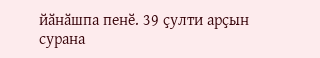йӑнӑшпа пенӗ. 39 ҫулти арҫын сурана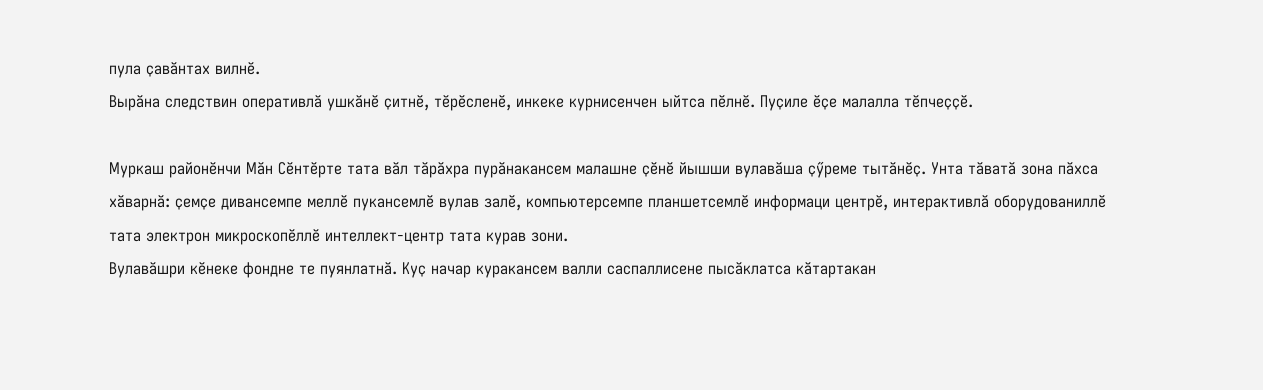пула ҫавӑнтах вилнӗ.
Вырӑна следствин оперативлӑ ушкӑнӗ ҫитнӗ, тӗрӗсленӗ, инкеке курнисенчен ыйтса пӗлнӗ. Пуҫиле ӗҫе малалла тӗпчеҫҫӗ.

Муркаш районӗнчи Мӑн Сӗнтӗрте тата вӑл тӑрӑхра пурӑнакансем малашне ҫӗнӗ йышши вулавӑша ҫӳреме тытӑнӗҫ. Унта тӑватӑ зона пӑхса хӑварнӑ: ҫемҫе дивансемпе меллӗ пукансемлӗ вулав залӗ, компьютерсемпе планшетсемлӗ информаци центрӗ, интерактивлӑ оборудованиллӗ тата электрон микроскопӗллӗ интеллект-центр тата курав зони.
Вулавӑшри кӗнеке фондне те пуянлатнӑ. Куҫ начар куракансем валли саспаллисене пысӑклатса кӑтартакан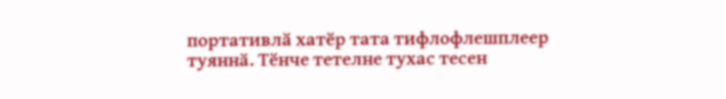портативлӑ хатӗр тата тифлофлешплеер туяннӑ. Тӗнче тетелне тухас тесен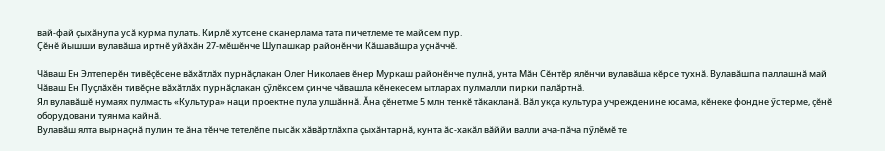вай-фай ҫыхӑнупа усӑ курма пулать. Кирлӗ хутсене сканерлама тата пичетлеме те майсем пур.
Ҫӗнӗ йышши вулавӑша иртнӗ уйӑхӑн 27-мӗшӗнче Шупашкар районӗнчи Кӑшавӑшра уҫнӑччӗ.

Чӑваш Ен Элтеперӗн тивӗҫӗсене вӑхӑтлӑх пурнӑҫлакан Олег Николаев ӗнер Муркаш районӗнче пулнӑ, унта Мӑн Сӗнтӗр ялӗнчи вулавӑша кӗрсе тухнӑ. Вулавӑшпа паллашнӑ май Чӑваш Ен Пуҫлӑхӗн тивӗҫне вӑхӑтлӑх пурнӑҫлакан ҫӳлӗксем ҫинче чӑвашла кӗнекесем ытларах пулмалли пирки палӑртнӑ.
Ял вулавӑшӗ нумаях пулмасть «Культура» наци проектне пула улшӑннӑ. Ӑна ҫӗнетме 5 млн тенкӗ тӑкакланӑ. Вӑл укҫа культура учрежденине юсама, кӗнеке фондне ӳстерме, ҫӗнӗ оборудовани туянма кайнӑ.
Вулавӑш ялта вырнаҫнӑ пулин те ӑна тӗнче тетелӗпе пысӑк хӑвӑртлӑхпа ҫыхӑнтарнӑ, кунта ӑс-хакӑл вӑййи валли ача-пӑча пӳлӗмӗ те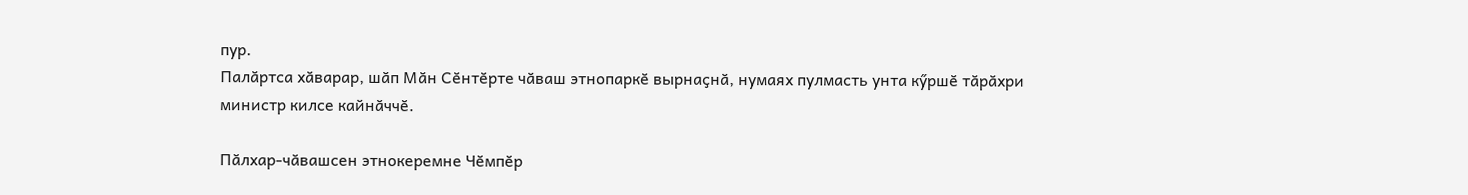пур.
Палӑртса хӑварар, шӑп Мӑн Сӗнтӗрте чӑваш этнопаркӗ вырнаҫнӑ, нумаях пулмасть унта кӳршӗ тӑрӑхри министр килсе кайнӑччӗ.

Пӑлхар-чӑвашсен этнокеремне Чӗмпӗр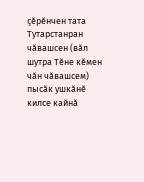ҫӗрӗнчен тата Тутарстанран чӑвашсен (вӑл шутра Тӗне кӗмен чӑн чӑвашсем) пысӑк ушкӑнӗ килсе кайнӑ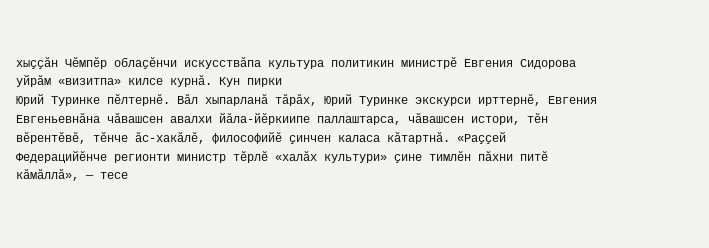хыҫҫӑн Чӗмпӗр облаҫӗнчи искусствӑпа культура политикин министрӗ Евгения Сидорова уйрӑм «визитпа» килсе курнӑ. Кун пирки
Юрий Туринке пӗлтернӗ. Вӑл хыпарланӑ тӑрӑх, Юрий Туринке экскурси ирттернӗ, Евгения Евгеньевнӑна чӑвашсен авалхи йӑла-йӗркиипе паллаштарса, чӑвашсен истори, тӗн вӗрентӗвӗ, тӗнче ӑс-хакӑлӗ, философийӗ ҫинчен каласа кӑтартнӑ. «Раҫҫей Федерацийӗнче регионти министр тӗрлӗ «халӑх культури» ҫине тимлӗн пӑхни питӗ кӑмӑллӑ», — тесе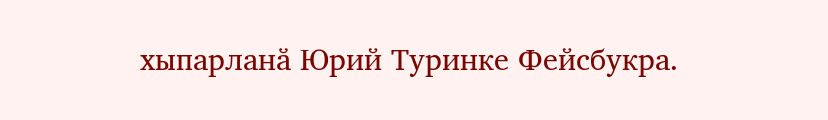хыпарланӑ Юрий Туринке Фейсбукра.